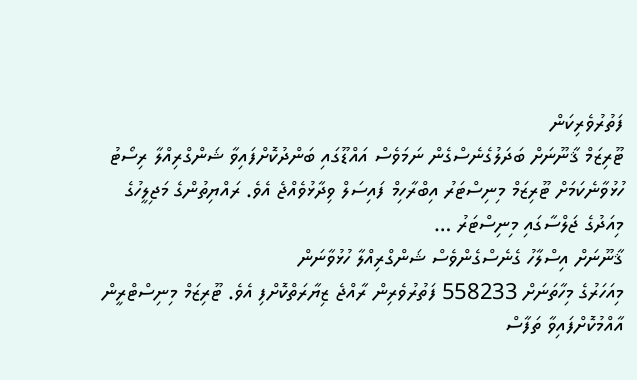ފަތުރުވެރިކަން
ޓޫރިޒަމް ޤާނޫނަށް ބަދަލުގެނެސްގެން ނަމަވެސް އައްޑޫގައި ބަންދުކޮށްފައިވާ ޝަންގްރިއްލާ ރިސޯޓު ހުޅުވާނެކަމަށް ޓޫރިޒަމް މިނިސްޓަރު އިބްރާހިމް ފައިސަލް ވިދާޅުވެއްޖެ އެވެ. ރައްޔިތުންގެ މަޖިލީހުގެ މިއަދުގެ ޖަލްސާގައި މިނިސްޓަރު …
ޤާނޫނަށް އިސްލާހު ގެނެސްގެންވެސް ޝަންގްރިއްލާ ހުޅުވާނަން
މިއަހަރުގެ މިހާތަނަށް 558233 ފަތުރުވެރިން ރާއްޖެ ޒިޔާރަތްކޮށްފި އެވެ. ޓޫރިޒަމް މިނިސްޓްރީން އާއްމުކޮށްފައިވާ ތަފާސް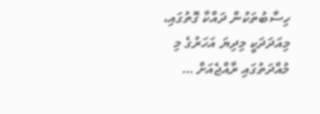ހިސާބުތަކުން ދައްކާ ގޮތުގައި، މިއަދަދަކީ މިދިޔަ އަހަރުގެ މި މުއްދަތުގައި ރާއްޖެއަށް …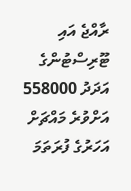ރާއްޖެ އައި ޓޫރިސްޓުންގެ އަދަދު 558000 އަށްވުރެ މައްޗަށް
އަހަރުގެ ފުރަތަމަ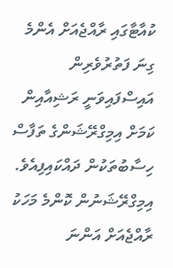ކުއާޓާގައި ރާއްޖެއަށް އެންމެ ގިނަ ފަތުރުވެރިން އައިސްފައިވަނީ ރަޝިއާއިން ކަމަށް އިމިގްރޭޝަންގެ ތަފާސް ހިސާބުތަކުން ދައްކައިފިއެވެ. އިމިގްރޭޝަނުން ކޮންމެ މަހަކު ރާއްޖެއަށް އަންނަ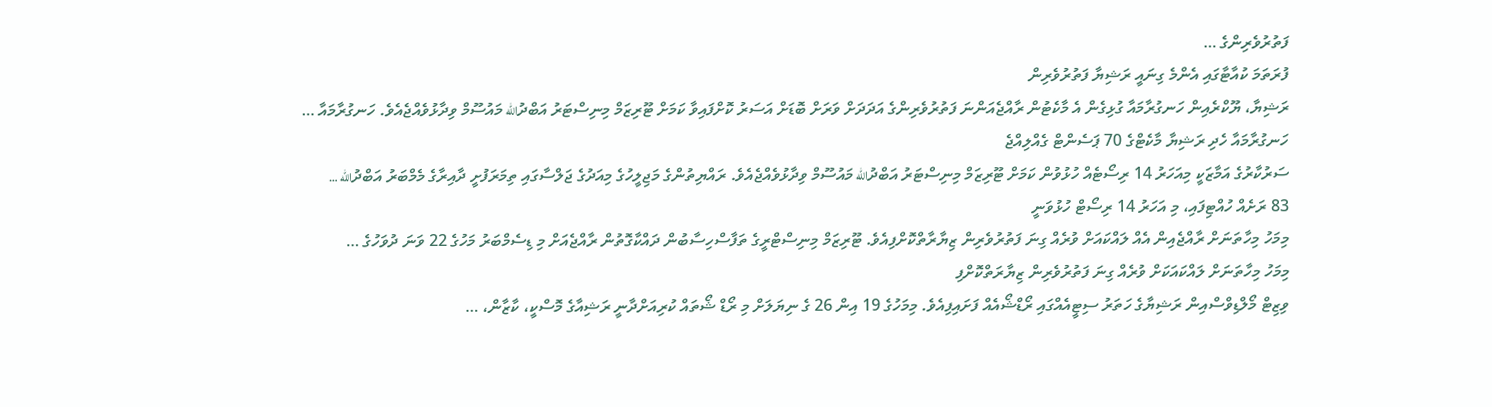ފަތުރުވެރިންގެ …
ފުރަތަމަ ކުއާޓާގައި އެންމެ ގިނައީ ރަޝިޔާ ފަތުރުވެރިން
ރަޝިޔާ، ޔޫކްރެއިން ހަނގުރާމައާ ގުޅިގެން އެ މާކެޓުން ރާއްޖެއަންނަ ފަތުރުވެރިންގެ އަދަދަށް ވަރަށް ބޮޑަށް އަސަރު ކޮށްފައިވާ ކަމަށް ޓޫރިޒަމް މިނިސްޓަރު އަބްދުالله މައުސޫމް ވިދާޅުވެއްޖެއެވެ. ހަނގުރާމައާ …
ހަނގުރާމައާ ހެދި ރަޝިޔާ މާކެޓްގެ 70 ޕަސެންޓް ގެއްލިއްޖެ
ސަރުކާރުގެ އަމާޒަކީ މިއަހަރު 14 ރިސޯޓެއް ހުޅުވުން ކަމަށް ޓޫރިޒަމް މިނިސްޓަރު އަބްދުالله މައުސޫމް ވިދާޅުވެއްޖެއެވެ. ރައްޔިތުންގެ މަޖިލީހުގެ މިއަދުގެ ޖަލްސާގައި ތިމަރަފުށީ ދާއިރާގެ މެމްބަރު އަބްދުالله …
83 ރަށެއް ހުއްޓިފައި، މި އަހަރު 14 ރިސޯޓް ހުޅުވަނީ
މިމަހު މިހާތަނަށް ރާއްޖެއިން އެއް ލައްކައަށް ވުރެއް ގިނަ ފަތުރުވެރިން ޒިޔާރާތްކޮށްފިއެވެ. ޓޫރިޒަމް މިނިސްޓްރީގެ ތަފާސްހިސާބުން ދައްކާގޮތުން ރާއްޖެއަށް މި ޑިސެމްބަރު މަހުގެ 22 ވަނަ ދުވަހުގެ …
މިމަހު މިހާތަނަށް ލައްކައަކަށް ވުރެއް ގިނަ ފަތުރުވެރިން ޒިޔާރަތްކޮށްފި
ވިޒިޓް މޯލްޑިވްސްއިން ރަޝިޔާގެ ހަތަރު ސިޓީއެއްގައި ރޯޑްޝޯއެއް ފަށައިފިއެވެ. މިމަހުގެ 19 އިން 26 ގެ ނިޔަލަށް މި ރޯޑް ޝޯތައް ކުރިއަށްދާނީ ރަޝިއާގެ މޮސްކީ، ކާޒާން، …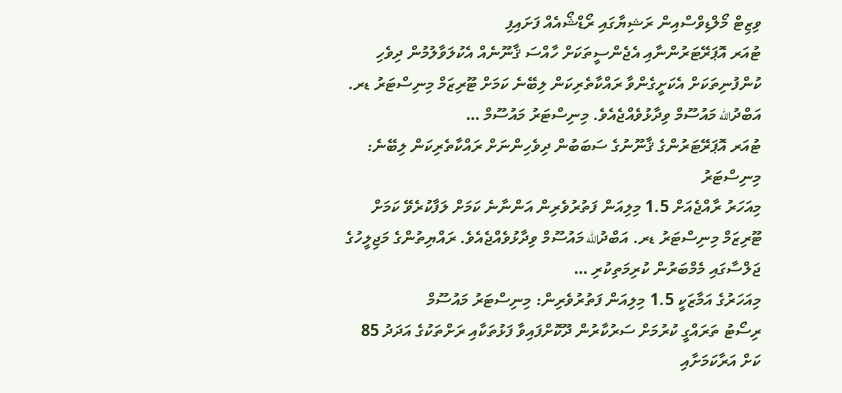ވިޒިޓް މޯލްޑިވްސްއިން ރަޝިޔާގައި ރޯޑްޝޯއެއް ފަށައިފި
ޓުއަރ އޮޕަރޭޓަރުންނާއި އެޖެންސީތަކަށް ހާއްސަ ޤާނޫނެއް އެކުލަވާލުމުން ދިވެހި ކުންފުނިތަކަށް އެކަށީގެންވާ ރައްކާތެރިކަން ލިބޭނެ ކަމަށް ޓޫރިޒަމް މިނިސްޓަރު ޑރ. އަބްދުالله މައުސޫމް ވިދާޅުވެއްޖެއެވެ. މިނިސްޓަރު މައުސޫމް …
ޓުއަރ އޮޕަރޭޓަރުންގެ ޤާނޫނުގެ ސަބަބުން ދިވެހިންނަށް ރައްކާތެރިކަން ލިބޭނެ: މިނިސްޓަރު
މިއަހަރު ރާއްޖެއަށް 1.5 މިލިއަން ފަތުރުވެރިން އަންނާނެ ކަމަށް ލަފާކުރެވޭ ކަމަށް ޓޫރިޒަމް މިނިސްޓަރު ޑރ. އަބްދުالله މައުސޫމް ވިދާޅުވެއްޖެއެވެ. ރައްޔިތުންގެ މަޖިލީހުގެ ޖަލްސާގައި މެމްބަރުން ކުރިމަތިކުރި …
މިއަހަރުގެ އަމާޒަކީ 1.5 މިލިއަން ފަތުރުވެރިން: މިނިސްޓަރު މައުސޫމް
ރިސޯޓު ތަރައްގީ ކުރުމަށް ސަރުކާރުން ދޫކޮށްފައިވާ ފަޅުތަކާއި ރަށްތަކުގެ އަދަދު 85 ކަށް އަރާކަމަށާއި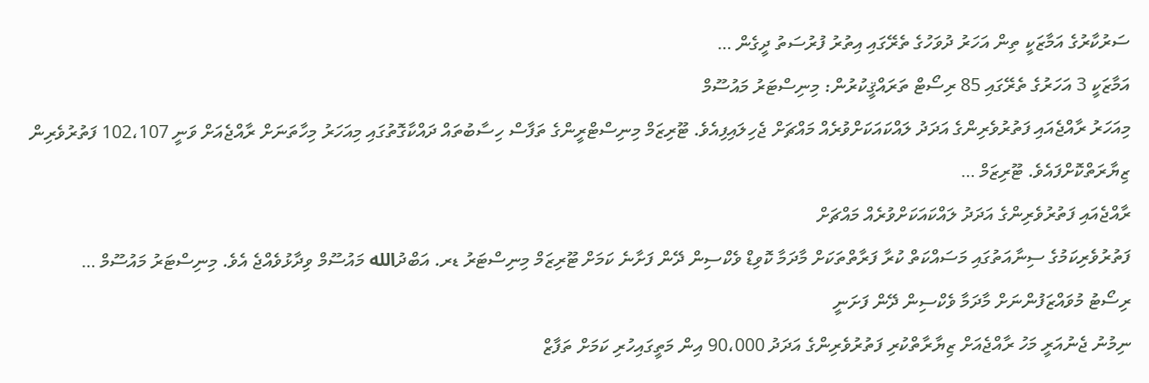ސަރުކާރުގެ އަމާޒަކީ ތިން އަހަރު ދުވަހުގެ ތެރޭގައި އިތުރު ފުރުސަތު ދީގެން …
އަމާޒަކީ 3 އަހަރުގެ ތެރޭގައި 85 ރިސޯޓް ތަރައްޤީކުރުން: މިނިސްޓަރު މައުސޫމް
މިއަހަރު ރާއްޖެއައި ފަތުރުވެރިންގެ އަދަދު ލައްކައަކަށްވުރެއް މައްޗަށް ޖެހިލައިފިއެވެ. ޓޫރިޒަމް މިނިސްޓްރީންގެ ތަފާސް ހިސާބުތައް ދައްކާގޮތުގައި މިއަހަރު މިހާތަނަށް ރާއްޖެއަށް ވަނީ 102،107 ފަތުރުވެރިން ޒިޔާރަތްކޮށްފައެވެ. ޓޫރިޒަމް …
ރާއްޖެއައި ފަތުރުވެރިންގެ އަދަދު ލައްކައަކަށްވުރެއް މައްޗަށް
ފަތުރުވެރިކަމުގެ ސިނާއަތުގައި މަސައްކަތް ކުރާ ފަރާތްތަކަށް މާދަމާ ކޮވިޑް ވެކްސިން ދޭން ފަށާނެ ކަމަށް ޓޫރިޒަމް މިނިސްޓަރު ޑރ. އަބްދުالله މައުސޫމް ވިދާޅުވެއްޖެ އެވެ. މިނިސްޓަރު މައުސޫމް …
ރިސޯޓު މުވައްޒަފުންނަށް މާދަމާ ވެކްސިން ދޭން ފަށަނީ
ނިމުނު ޖެނުއަރީ މަހު ރާއްޖެއަށް ޒިޔާރާތްކުރި ފަތުރުވެރިންގެ އަދަދު 90،000 އިން މަތީގައިހުރި ކަމަށް ތަފާޒް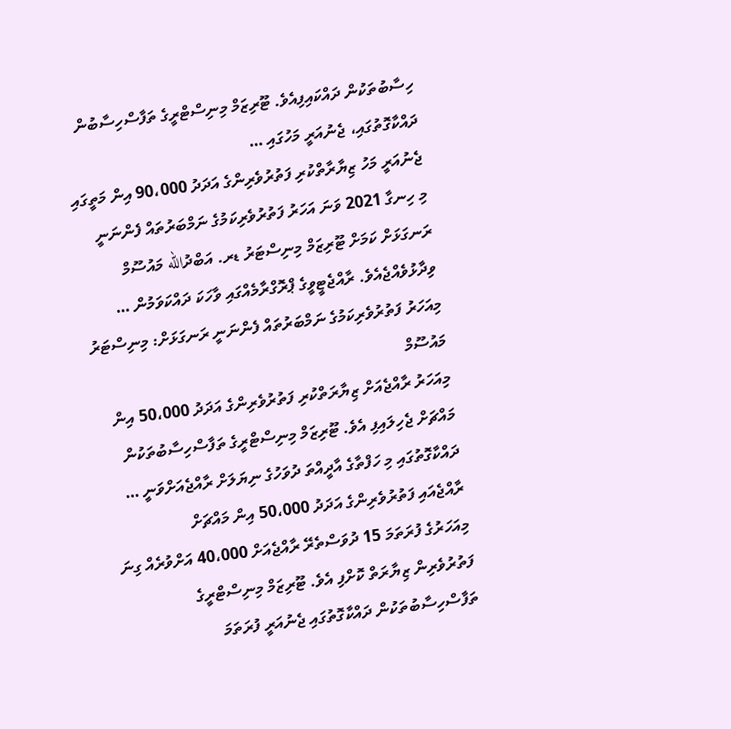ހިސާބުތަކުން ދައްކައިފިއެވެ. ޓޫރިޒަމް މިނިސްޓްރީގެ ތަފާސްހިސާބުން ދައްކާގޮތުގައި، ޖެނުއަރީ މަހުގައި …
ޖެނުއަރީ މަހު ޒިޔާރާތްކުރި ފަތުރުވެރިންގެ އަދަދު 90،000 އިން މަތީގައި
މި ހިނގާ 2021 ވަނަ އަހަރު ފަތުރުވެރިކަމުގެ ނަމްބަރުތައް ފެންނަނީ ރަނގަޅަށް ކަމަށް ޓޫރިޒަމް މިނިސްޓަރު ޑރ. އަބްދުالله މައުސޫމް ވިދާޅުވެއްޖެއެވެ. ރާއްޖެޓީވީގެ ޕްރޮގްރާމެއްގައި ވާހަކަ ދައްކަވަމުން …
މިއަހަރު ފަތުރުވެރިކަމުގެ ނަމްބަރުތައް ފެންނަނީ ރަނގަޅަށް: މިނިސްޓަރު މައުސޫމް
މިއަހަރު ރާއްޖެއަށް ޒިޔާރަތްކުރި ފަތުރުވެރިންގެ އަދަދު 50،000 އިން މައްޗަށް ޖެހިލައިފި އެވެ. ޓޫރިޒަމް މިނިސްޓްރީގެ ތަފާސްހިސާބުތަކުން ދައްކާގޮތުގައި މި ހަފްތާގެ އާދީއްތަ ދުވަހުގެ ނިޔަލަށް ރާއްޖެއަށްވަނީ …
ރާއްޖެއައި ފަތުރުވެރިންގެ އަދަދު 50،000 އިން މައްޗަށް
މިއަހަރުގެ ފުރަތަމަ 15 ދުވަސްތެރޭ ރާއްޖެއަށް 40،000 އަށްވުރެއް ގިނަ ފަތުރުވެރިން ޒިޔާރަތް ކޮށްފި އެވެ. ޓޫރިޒަމް މިނިސްޓްރީގެ ތަފާސްހިސާބުތަކުން ދައްކާގޮތުގައި ޖެނުއަރީ ފުރަތަމަ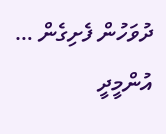ދުވަހުން ފެށިގެން …
އުންމީދީ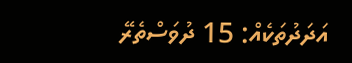އަދަދުތަކެއް: 15 ދުވަސްތެރޭ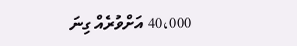40،000 އަށްވުރެއް ގިނަ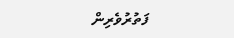ފަތުރުވެރިން